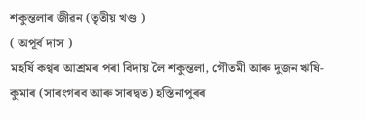শকুন্তলাৰ জীৱন (তৃতীয় খণ্ড )
( অপূৰ্ব দাস )
মহৰ্ষি কণ্বৰ আশ্ৰমৰ পৰা বিদায় লৈ শকুন্তলা, গৌতমী আৰু দুজন ঋষি-কুমাৰ (সাৰংগৰব আৰু সাৰদ্বত) হস্তিনাপুৰৰ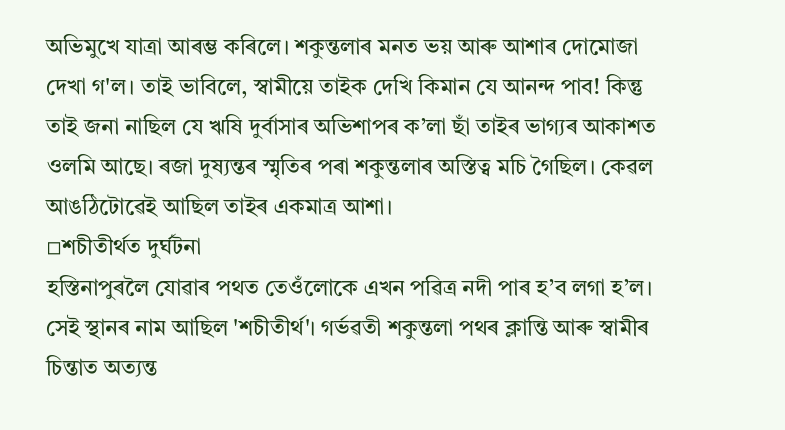অভিমুখে যাত্ৰা আৰম্ভ কৰিলে। শকুন্তলাৰ মনত ভয় আৰু আশাৰ দোমোজা দেখা গ'ল। তাই ভাবিলে, স্বামীয়ে তাইক দেখি কিমান যে আনন্দ পাব! কিন্তু তাই জনা নাছিল যে ঋষি দুৰ্বাসাৰ অভিশাপৰ ক’লা ছাঁ তাইৰ ভাগ্যৰ আকাশত ওলমি আছে। ৰজা দুষ্যন্তৰ স্মৃতিৰ পৰা শকুন্তলাৰ অস্তিত্ব মচি গৈছিল। কেৱল আঙঠিটোৱেই আছিল তাইৰ একমাত্ৰ আশা।
◽শচীতীৰ্থত দুৰ্ঘটনা
হস্তিনাপুৰলৈ যোৱাৰ পথত তেওঁলোকে এখন পৱিত্ৰ নদী পাৰ হ’ব লগা হ’ল। সেই স্থানৰ নাম আছিল 'শচীতীৰ্থ'। গৰ্ভৱতী শকুন্তলা পথৰ ক্লান্তি আৰু স্বামীৰ চিন্তাত অত্যন্ত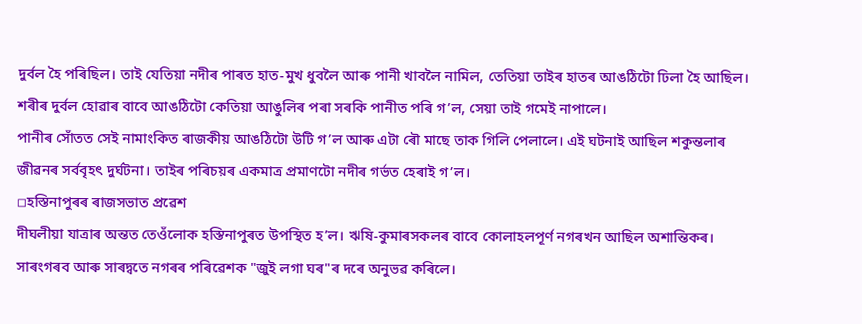দুৰ্বল হৈ পৰিছিল। তাই যেতিয়া নদীৰ পাৰত হাত-মুখ ধুবলৈ আৰু পানী খাবলৈ নামিল, তেতিয়া তাইৰ হাতৰ আঙঠিটো ঢিলা হৈ আছিল। শৰীৰ দুৰ্বল হোৱাৰ বাবে আঙঠিটো কেতিয়া আঙুলিৰ পৰা সৰকি পানীত পৰি গ’ল, সেয়া তাই গমেই নাপালে।
পানীৰ সোঁতত সেই নামাংকিত ৰাজকীয় আঙঠিটো উটি গ’ল আৰু এটা ৰৌ মাছে তাক গিলি পেলালে। এই ঘটনাই আছিল শকুন্তলাৰ জীৱনৰ সৰ্ববৃহৎ দুৰ্ঘটনা। তাইৰ পৰিচয়ৰ একমাত্ৰ প্ৰমাণটো নদীৰ গৰ্ভত হেৰাই গ’ল।
◽হস্তিনাপুৰৰ ৰাজসভাত প্ৰৱেশ
দীঘলীয়া যাত্ৰাৰ অন্তত তেওঁলোক হস্তিনাপুৰত উপস্থিত হ’ল। ঋষি-কুমাৰসকলৰ বাবে কোলাহলপূৰ্ণ নগৰখন আছিল অশান্তিকৰ। সাৰংগৰব আৰু সাৰদ্বতে নগৰৰ পৰিৱেশক "জুই লগা ঘৰ"ৰ দৰে অনুভৱ কৰিলে।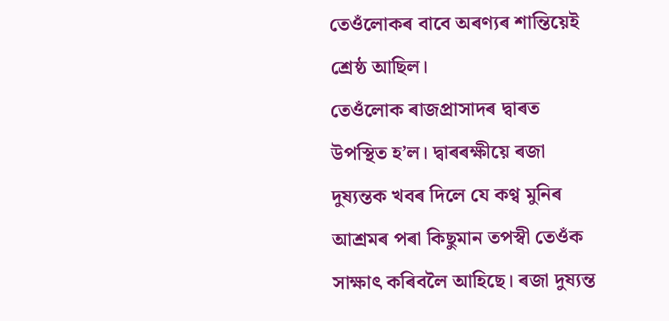তেওঁলোকৰ বাবে অৰণ্যৰ শান্তিয়েই শ্ৰেষ্ঠ আছিল।
তেওঁলোক ৰাজপ্ৰাসাদৰ দ্বাৰত উপস্থিত হ’ল। দ্বাৰৰক্ষীয়ে ৰজা দুষ্যন্তক খবৰ দিলে যে কণ্ব মুনিৰ আশ্ৰমৰ পৰা কিছুমান তপস্বী তেওঁক সাক্ষাৎ কৰিবলৈ আহিছে। ৰজা দুষ্যন্ত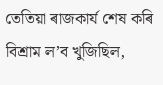তেতিয়া ৰাজকাৰ্য শেষ কৰি বিশ্ৰাম ল’ব খুজিছিল,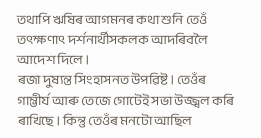তথাপি ঋষিৰ আগমনৰ কথা শুনি তেওঁ তৎক্ষণাৎ দৰ্শনাৰ্থীসকলক আদৰিবলৈ আদেশ দিলে।
ৰজা দুষ্যন্ত সিংহাসনত উপৱিষ্ট। তেওঁৰ গাম্ভীৰ্য আৰু তেজে গোটেই সভা উজ্জ্বল কৰি ৰাখিছে। কিন্তু তেওঁৰ মনটো আছিল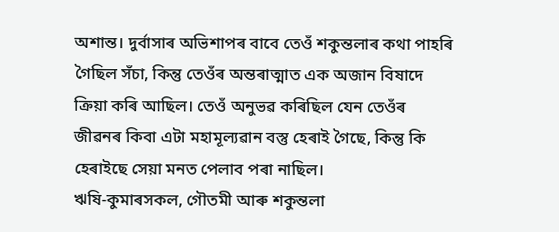অশান্ত। দুৰ্বাসাৰ অভিশাপৰ বাবে তেওঁ শকুন্তলাৰ কথা পাহৰি গৈছিল সঁচা, কিন্তু তেওঁৰ অন্তৰাত্মাত এক অজান বিষাদে ক্ৰিয়া কৰি আছিল। তেওঁ অনুভৱ কৰিছিল যেন তেওঁৰ জীৱনৰ কিবা এটা মহামূল্যৱান বস্তু হেৰাই গৈছে, কিন্তু কি হেৰাইছে সেয়া মনত পেলাব পৰা নাছিল।
ঋষি-কুমাৰসকল, গৌতমী আৰু শকুন্তলা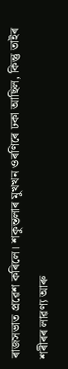ৰাজসভাত প্ৰৱেশ কৰিলে। শকুন্তলাৰ মুখখন ওৰণিৰে ঢকা আছিল, কিন্তু তাইৰ শৰীৰৰ লাৱণ্য আৰু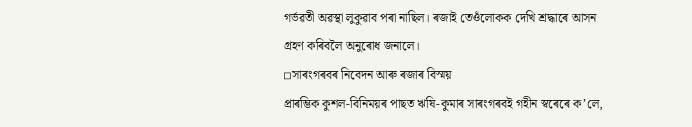গৰ্ভৱতী অৱস্থা লুকুৱাব পৰা নাছিল। ৰজাই তেওঁলোকক দেখি শ্ৰদ্ধাৰে আসন গ্ৰহণ কৰিবলৈ অনুৰোধ জনালে।
◽সাৰংগৰবৰ নিবেদন আৰু ৰজাৰ বিস্ময়
প্ৰাৰম্ভিক কুশল-বিনিময়ৰ পাছত ঋষি-কুমাৰ সাৰংগৰবই গহীন স্বৰেৰে ক’লে,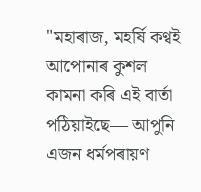"মহাৰাজ, মহৰ্ষি কণ্বই আপোনাৰ কুশল কামনা কৰি এই বাৰ্তা পঠিয়াইছে— আপুনি এজন ধৰ্মপৰায়ণ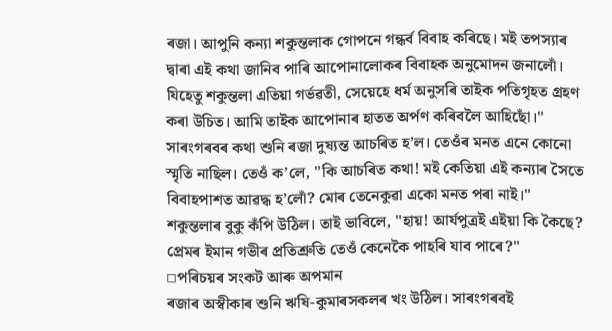ৰজা। আপুনি কন্যা শকুন্তলাক গোপনে গন্ধৰ্ব বিবাহ কৰিছে। মই তপস্যাৰ দ্বাৰা এই কথা জানিব পাৰি আপোনালোকৰ বিবাহক অনুমোদন জনালোঁ। যিহেতু শকুন্তলা এতিয়া গৰ্ভৱতী, সেয়েহে ধৰ্ম অনুসৰি তাইক পতিগৃহত গ্ৰহণ কৰা উচিত। আমি তাইক আপোনাৰ হাতত অৰ্পণ কৰিবলৈ আহিছোঁ।"
সাৰংগৰবৰ কথা শুনি ৰজা দুষ্যন্ত আচৰিত হ’ল। তেওঁৰ মনত এনে কোনো স্মৃতি নাছিল। তেওঁ ক’লে, "কি আচৰিত কথা! মই কেতিয়া এই কন্যাৰ সৈতে বিবাহপাশত আৱদ্ধ হ’লোঁ? মোৰ তেনেকুৱা একো মনত পৰা নাই।"
শকুন্তলাৰ বুকু কঁপি উঠিল। তাই ভাবিলে, "হায়! আৰ্যপুত্ৰই এইয়া কি কৈছে? প্ৰেমৰ ইমান গভীৰ প্ৰতিশ্ৰুতি তেওঁ কেনেকৈ পাহৰি যাব পাৰে?"
◽পৰিচয়ৰ সংকট আৰু অপমান
ৰজাৰ অস্বীকাৰ শুনি ঋষি-কুমাৰসকলৰ খং উঠিল। সাৰংগৰবই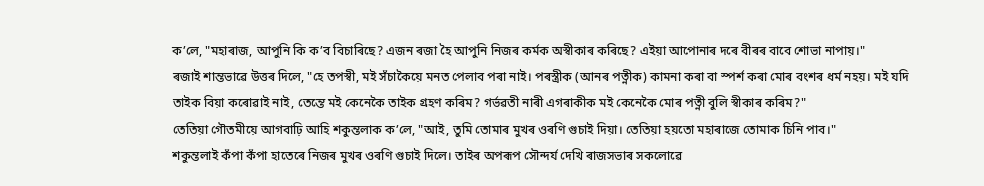ক’লে, "মহাৰাজ, আপুনি কি ক’ব বিচাৰিছে? এজন ৰজা হৈ আপুনি নিজৰ কৰ্মক অস্বীকাৰ কৰিছে? এইয়া আপোনাৰ দৰে বীৰৰ বাবে শোভা নাপায়।"
ৰজাই শান্তভাৱে উত্তৰ দিলে, "হে তপস্বী, মই সঁচাকৈয়ে মনত পেলাব পৰা নাই। পৰস্ত্ৰীক (আনৰ পত্নীক) কামনা কৰা বা স্পৰ্শ কৰা মোৰ বংশৰ ধৰ্ম নহয়। মই যদি তাইক বিয়া কৰোৱাই নাই, তেন্তে মই কেনেকৈ তাইক গ্ৰহণ কৰিম? গৰ্ভৱতী নাৰী এগৰাকীক মই কেনেকৈ মোৰ পত্নী বুলি স্বীকাৰ কৰিম?"
তেতিয়া গৌতমীয়ে আগবাঢ়ি আহি শকুন্তলাক ক’লে, "আই, তুমি তোমাৰ মুখৰ ওৰণি গুচাই দিয়া। তেতিয়া হয়তো মহাৰাজে তোমাক চিনি পাব।"
শকুন্তলাই কঁপা কঁপা হাতেৰে নিজৰ মুখৰ ওৰণি গুচাই দিলে। তাইৰ অপৰূপ সৌন্দৰ্য দেখি ৰাজসভাৰ সকলোৱে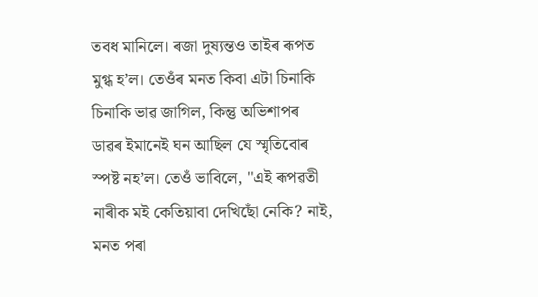তবধ মানিলে। ৰজা দুষ্যন্তও তাইৰ ৰূপত মুগ্ধ হ’ল। তেওঁৰ মনত কিবা এটা চিনাকি চিনাকি ভাৱ জাগিল, কিন্তু অভিশাপৰ ডাৱৰ ইমানেই ঘন আছিল যে স্মৃতিবোৰ স্পষ্ট নহ’ল। তেওঁ ভাবিলে, "এই ৰূপৱতী নাৰীক মই কেতিয়াবা দেখিছোঁ নেকি? নাই, মনত পৰা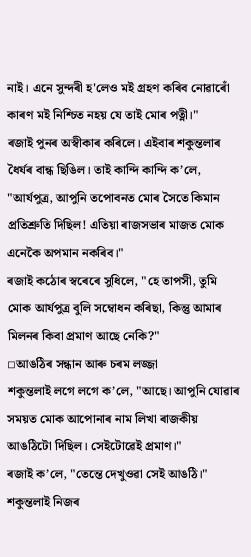নাই। এনে সুন্দৰী হ'লেও মই গ্ৰহণ কৰিব নোৱাৰোঁ কাৰণ মই নিশ্চিত নহয় যে তাই মোৰ পত্নী।"
ৰজাই পুনৰ অস্বীকাৰ কৰিলে। এইবাৰ শকুন্তলাৰ ধৈৰ্যৰ বান্ধ ছিঙিল। তাই কান্দি কান্দি ক’লে, "আৰ্যপুত্ৰ, আপুনি তপোবনত মোৰ সৈতে কিমান প্ৰতিশ্ৰুতি দিছিল! এতিয়া ৰাজসভাৰ মাজত মোক এনেকৈ অপমান নকৰিব।"
ৰজাই কঠোৰ স্বৰেৰে সুধিলে, "হে তাপসী, তুমি মোক আৰ্যপুত্ৰ বুলি সম্বোধন কৰিছা, কিন্তু আমাৰ মিলনৰ কিবা প্ৰমাণ আছে নেকি?"
◽আঙঠিৰ সন্ধান আৰু চৰম লজ্জা
শকুন্তলাই লগে লগে ক’লে, "আছে। আপুনি যোৱাৰ সময়ত মোক আপোনাৰ নাম লিখা ৰাজকীয় আঙঠিটো দিছিল। সেইটোৱেই প্ৰমাণ।"
ৰজাই ক’লে, "তেন্তে দেখুওৱা সেই আঙঠি।"
শকুন্তলাই নিজৰ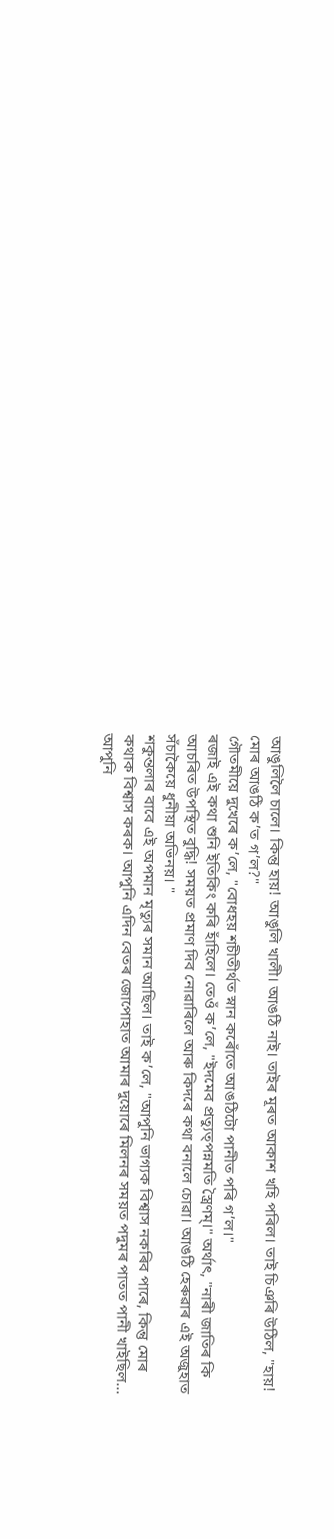আঙুলিলৈ চালে। কিন্তু হায়! আঙুলি খালী। আঙঠি নাই। তাইৰ মূৰত আকাশ খহি পৰিল। তাই চিঞৰি উঠিল, "হায়! মোৰ আঙঠি ক’ত গ’ল?"
গৌতমীয়ে দুখেৰে ক’লে, "বোধহয় শচীতীৰ্থত স্নান কৰোঁতে আঙঠিটো পানীত পৰি গ’ল।"
ৰজাই এই কথা শুনি ইতিকিং কৰি হাঁহিলে। তেওঁ ক’লে, "ইদমেব প্ৰত্যুত্পন্নমতি স্ত্ৰৈণম্।" অৰ্থাৎ, "নাৰী জাতিৰ কি আচৰিত উপস্থিত বুদ্ধি! সময়ত প্ৰমাণ দিব নোৱাৰিলে আৰু কিদৰে কথা বনালে চোৱা। আঙঠি হেৰুৱাৰ এই অজুহাত সঁচাকৈয়ে ধুনীয়া অভিনয়। "
শকুন্তলাৰ বাবে এই অপমান মৃত্যুৰ সমান আছিল। তাই ক’লে, "আপুনি ভাগ্যক বিশ্বাস নকৰিব পাৰে, কিন্তু মোৰ কথাক বিশ্বাস কৰক। আপুনি এদিন বেতৰ জোপোহাত আমাৰ দুয়োৰে মিলনৰ সময়ত পদুমৰ পাতত পানী খাইছিল... আপুনি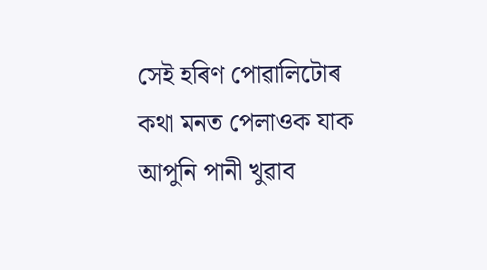সেই হৰিণ পোৱালিটোৰ কথা মনত পেলাওক যাক আপুনি পানী খুৱাব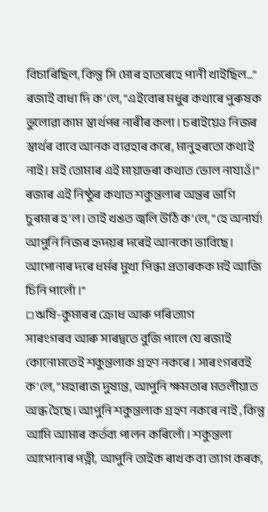বিচাৰিছিল, কিন্তু সি মোৰ হাতৰেহে পানী খাইছিল..."
ৰজাই বাধা দি ক’লে, "এইবোৰ মধুৰ কথাৰে পুৰুষক ভুলোৱা কাম স্বাৰ্থপৰ নাৰীৰ কলা। চৰাইয়েও নিজৰ স্বাৰ্থৰ বাবে আনক ব্যৱহাৰ কৰে, মানুহৰতো কথাই নাই। মই তোমাৰ এই মায়াভৰা কথাত ভোল নাযাওঁ।"
ৰজাৰ এই নিষ্ঠুৰ কথাত শকুন্তলাৰ অন্তৰ ভাগি চুৰমাৰ হ’ল। তাই খঙত জ্বলি উঠি ক’লে, "হে অনাৰ্য! আপুনি নিজৰ হৃদয়ৰ দৰেই আনকো ভাবিছে। আপোনাৰ দৰে ধৰ্মৰ মুখা পিন্ধা প্ৰতাৰকক মই আজি চিনি পালোঁ।"
◽ঋষি-কুমাৰৰ ক্ৰোধ আৰু পৰিত্যাগ
সাৰংগৰব আৰু সাৰদ্বতে বুজি পালে যে ৰজাই কোনোমতেই শকুন্তলাক গ্ৰহণ নকৰে। সাৰংগৰবই ক’লে, "মহাৰাজ দুষ্যন্ত, আপুনি ক্ষমতাৰ মতলীয়াত অন্ধ হৈছে। আপুনি শকুন্তলাক গ্ৰহণ নকৰে নাই , কিন্তু আমি আমাৰ কৰ্তব্য পালন কৰিলোঁ। শকুন্তলা আপোনাৰ পত্নী, আপুনি তাইক ৰাখক বা ত্যাগ কৰক,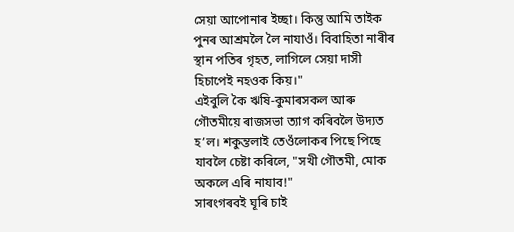সেয়া আপোনাৰ ইচ্ছা। কিন্তু আমি তাইক পুনৰ আশ্ৰমলৈ লৈ নাযাওঁ। বিবাহিতা নাৰীৰ স্থান পতিৰ গৃহত, লাগিলে সেয়া দাসী হিচাপেই নহওক কিয়।"
এইবুলি কৈ ঋষি-কুমাৰসকল আৰু গৌতমীয়ে ৰাজসভা ত্যাগ কৰিবলৈ উদ্যত হ’ল। শকুন্তলাই তেওঁলোকৰ পিছে পিছে যাবলৈ চেষ্টা কৰিলে, "সখী গৌতমী, মোক অকলে এৰি নাযাব!"
সাৰংগৰবই ঘূৰি চাই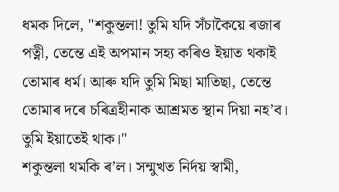ধমক দিলে, "শকুন্তলা! তুমি যদি সঁচাকৈয়ে ৰজাৰ পত্নী, তেন্তে এই অপমান সহ্য কৰিও ইয়াত থকাই তোমাৰ ধৰ্ম। আৰু যদি তুমি মিছা মাতিছা, তেন্তে তোমাৰ দৰে চৰিত্ৰহীনাক আশ্ৰমত স্থান দিয়া নহ’ব। তুমি ইয়াতেই থাক।"
শকুন্তলা থমকি ৰ’ল। সন্মুখত নিৰ্দয় স্বামী,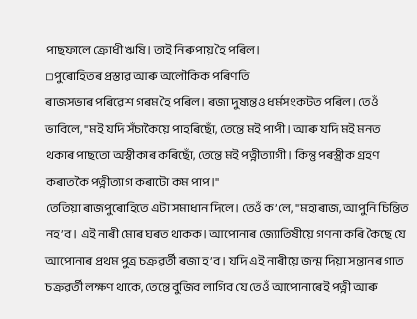পাছফালে ক্ৰোধী ঋষি। তাই নিৰুপায় হৈ পৰিল।
◽পুৰোহিতৰ প্ৰস্তাৱ আৰু অলৌকিক পৰিণতি
ৰাজসভাৰ পৰিৱেশ গৰম হৈ পৰিল। ৰজা দুষ্যন্তও ধৰ্মসংকটত পৰিল। তেওঁ ভাবিলে, "মই যদি সঁচাকৈয়ে পাহৰিছোঁ, তেন্তে মই পাপী। আৰু যদি মই মনত থকাৰ পাছতো অস্বীকাৰ কৰিছোঁ, তেন্তে মই পত্নীত্যাগী। কিন্তু পৰস্ত্ৰীক গ্ৰহণ কৰাতকৈ পত্নীত্যাগ কৰাটো কম পাপ।"
তেতিয়া ৰাজপুৰোহিতে এটা সমাধান দিলে। তেওঁ ক’লে, "মহাৰাজ, আপুনি চিন্তিত নহ’ব। এই নাৰী মোৰ ঘৰত থাকক। আপোনাৰ জ্যোতিষীয়ে গণনা কৰি কৈছে যে আপোনাৰ প্ৰথম পুত্ৰ চক্ৰৱৰ্তী ৰজা হ’ব। যদি এই নাৰীয়ে জন্ম দিয়া সন্তানৰ গাত চক্ৰৱৰ্তী লক্ষণ থাকে, তেন্তে বুজিব লাগিব যে তেওঁ আপোনাৰেই পত্নী আৰু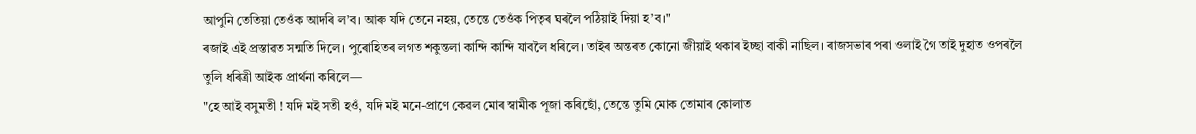আপুনি তেতিয়া তেওঁক আদৰি ল’ব। আৰু যদি তেনে নহয়, তেন্তে তেওঁক পিতৃৰ ঘৰলৈ পঠিয়াই দিয়া হ’ব।"
ৰজাই এই প্ৰস্তাৱত সন্মতি দিলে। পুৰোহিতৰ লগত শকুন্তলা কান্দি কান্দি যাবলৈ ধৰিলে। তাইৰ অন্তৰত কোনো জীয়াই থকাৰ ইচ্ছা বাকী নাছিল। ৰাজসভাৰ পৰা ওলাই গৈ তাই দুহাত ওপৰলৈ তুলি ধৰিত্ৰী আইক প্ৰাৰ্থনা কৰিলে—
"হে আই বসুমতী ! যদি মই সতী হওঁ, যদি মই মনে-প্ৰাণে কেৱল মোৰ স্বামীক পূজা কৰিছোঁ, তেন্তে তুমি মোক তোমাৰ কোলাত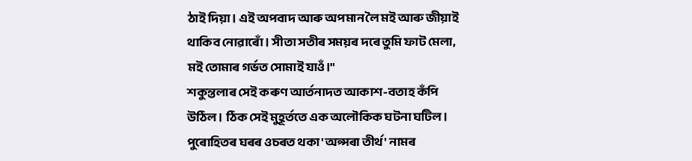ঠাই দিয়া। এই অপবাদ আৰু অপমান লৈ মই আৰু জীয়াই থাকিব নোৱাৰোঁ। সীতা সতীৰ সময়ৰ দৰে তুমি ফাট মেলা, মই তোমাৰ গৰ্ভত সোমাই যাওঁ।"
শকুন্তলাৰ সেই কৰুণ আৰ্তনাদত আকাশ-বতাহ কঁপি উঠিল। ঠিক সেই মুহূৰ্ততে এক অলৌকিক ঘটনা ঘটিল।
পুৰোহিতৰ ঘৰৰ ওচৰত থকা 'অপ্সৰা তীৰ্থ' নামৰ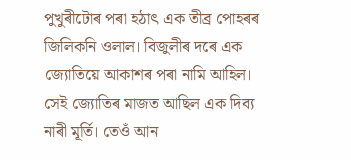পুখুৰীটোৰ পৰা হঠাৎ এক তীব্ৰ পোহৰৰ জিলিকনি ওলাল। বিজুলীৰ দৰে এক জ্যোতিয়ে আকাশৰ পৰা নামি আহিল। সেই জ্যোতিৰ মাজত আছিল এক দিব্য নাৰী মূৰ্তি। তেওঁ আন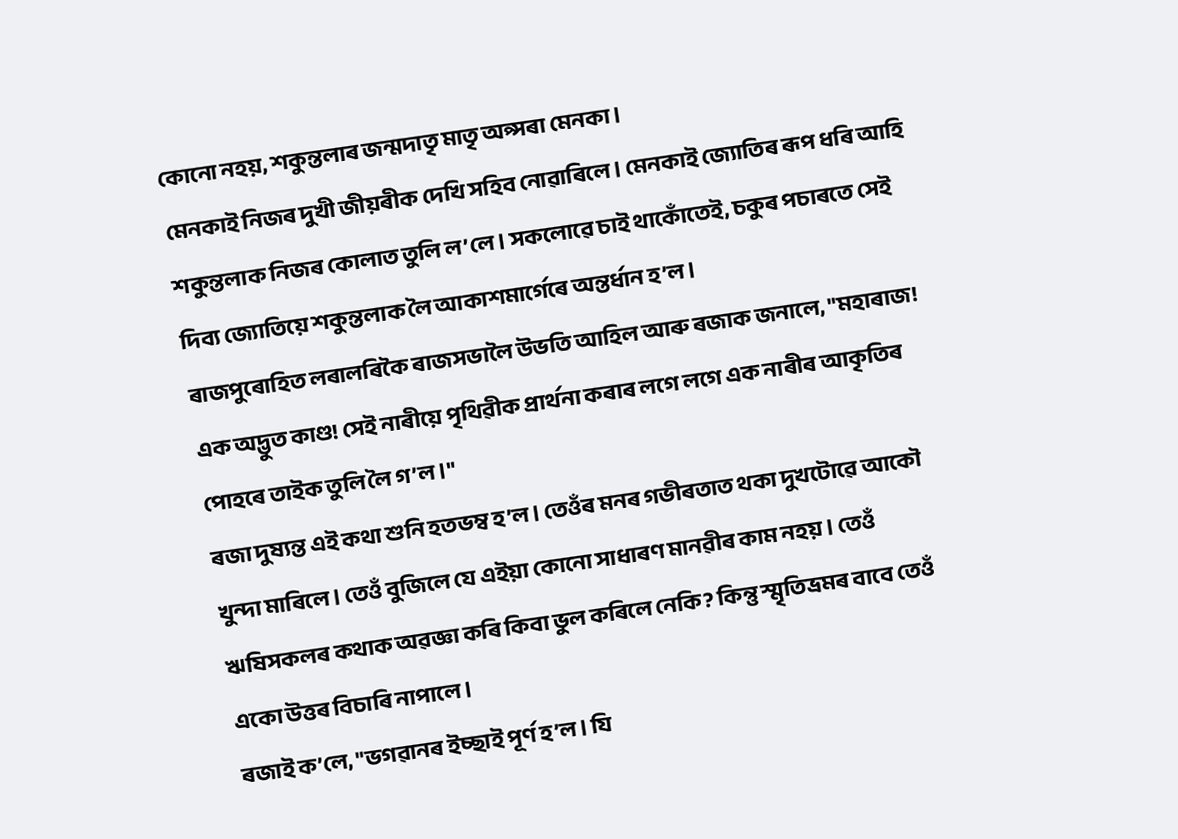কোনো নহয়, শকুন্তলাৰ জন্মদাতৃ মাতৃ অপ্সৰা মেনকা।
মেনকাই নিজৰ দুখী জীয়ৰীক দেখি সহিব নোৱাৰিলে। মেনকাই জ্যোতিৰ ৰূপ ধৰি আহি শকুন্তলাক নিজৰ কোলাত তুলি ল’লে। সকলোৱে চাই থাকোঁতেই, চকুৰ পচাৰতে সেই দিব্য জ্যোতিয়ে শকুন্তলাক লৈ আকাশমাৰ্গেৰে অন্তৰ্ধান হ’ল।
ৰাজপুৰোহিত লৰালৰিকৈ ৰাজসভালৈ উভতি আহিল আৰু ৰজাক জনালে, "মহাৰাজ! এক অদ্ভুত কাণ্ড! সেই নাৰীয়ে পৃথিৱীক প্ৰাৰ্থনা কৰাৰ লগে লগে এক নাৰীৰ আকৃতিৰ পোহৰে তাইক তুলি লৈ গ’ল।"
ৰজা দুষ্যন্ত এই কথা শুনি হতভম্ব হ’ল। তেওঁৰ মনৰ গভীৰতাত থকা দুখটোৱে আকৌ খুন্দা মাৰিলে। তেওঁ বুজিলে যে এইয়া কোনো সাধাৰণ মানৱীৰ কাম নহয়। তেওঁ ঋষিসকলৰ কথাক অৱজ্ঞা কৰি কিবা ভুল কৰিলে নেকি? কিন্তু স্মৃতিভ্ৰমৰ বাবে তেওঁ একো উত্তৰ বিচাৰি নাপালে।
ৰজাই ক’লে, "ভগৱানৰ ইচ্ছাই পূৰ্ণ হ’ল। যি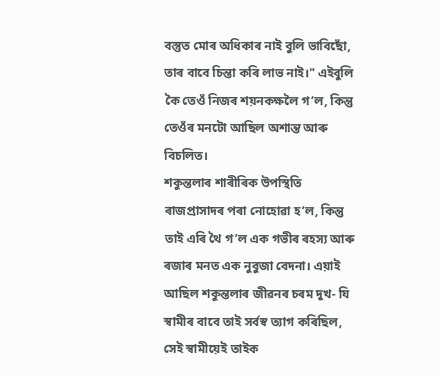বস্তুত মোৰ অধিকাৰ নাই বুলি ভাবিছোঁ, তাৰ বাবে চিন্তা কৰি লাভ নাই।" এইবুলি কৈ তেওঁ নিজৰ শয়নকক্ষলৈ গ’ল, কিন্তু তেওঁৰ মনটো আছিল অশান্ত আৰু বিচলিত।
শকুন্তলাৰ শাৰীৰিক উপস্থিতি ৰাজপ্ৰাসাদৰ পৰা নোহোৱা হ’ল, কিন্তু তাই এৰি থৈ গ’ল এক গভীৰ ৰহস্য আৰু ৰজাৰ মনত এক নুবুজা বেদনা। এয়াই আছিল শকুন্তলাৰ জীৱনৰ চৰম দুখ- যি স্বামীৰ বাবে তাই সৰ্বস্ব ত্যাগ কৰিছিল, সেই স্বামীয়েই তাইক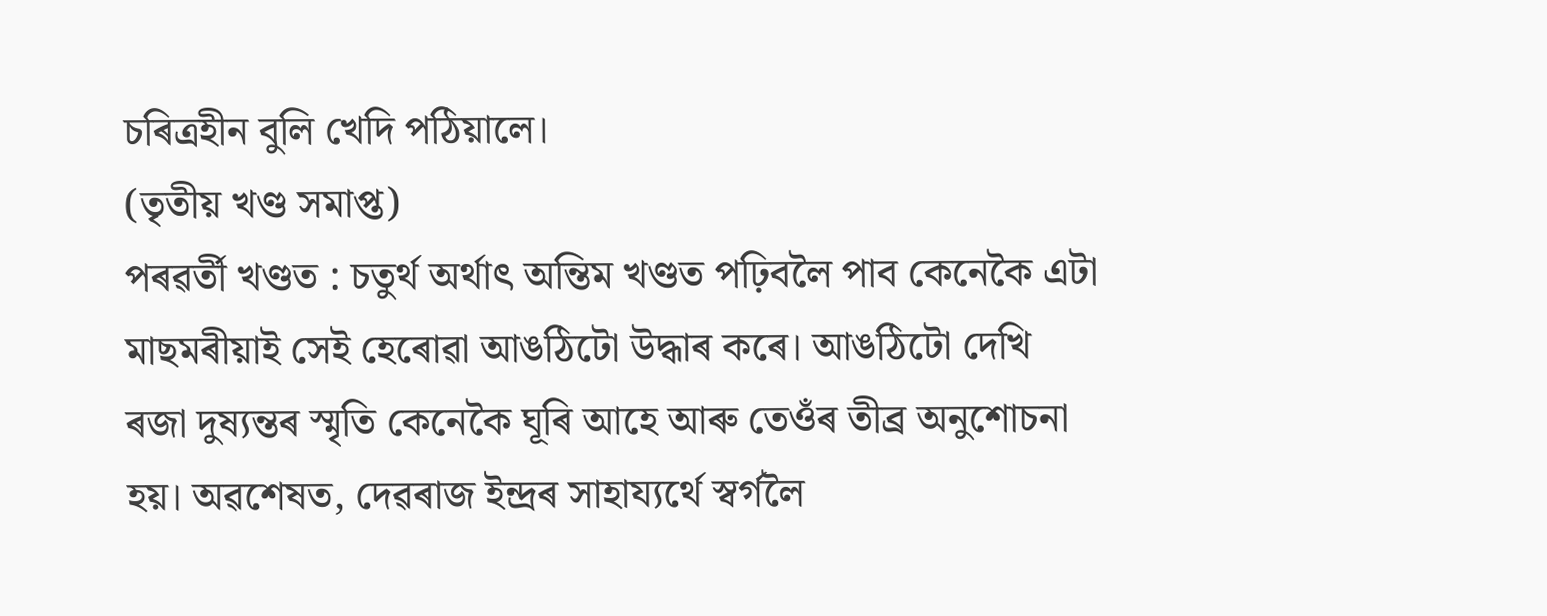চৰিত্ৰহীন বুলি খেদি পঠিয়ালে।
(তৃতীয় খণ্ড সমাপ্ত)
পৰৱৰ্তী খণ্ডত : চতুৰ্থ অৰ্থাৎ অন্তিম খণ্ডত পঢ়িবলৈ পাব কেনেকৈ এটা মাছমৰীয়াই সেই হেৰোৱা আঙঠিটো উদ্ধাৰ কৰে। আঙঠিটো দেখি ৰজা দুষ্যন্তৰ স্মৃতি কেনেকৈ ঘূৰি আহে আৰু তেওঁৰ তীব্ৰ অনুশোচনা হয়। অৱশেষত, দেৱৰাজ ইন্দ্ৰৰ সাহায্যৰ্থে স্বৰ্গলৈ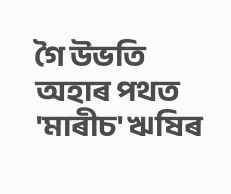গৈ উভতি অহাৰ পথত 'মাৰীচ' ঋষিৰ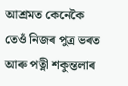আশ্ৰমত কেনেকৈ তেওঁ নিজৰ পুত্ৰ ভৰত আৰু পত্নী শকুন্তলাৰ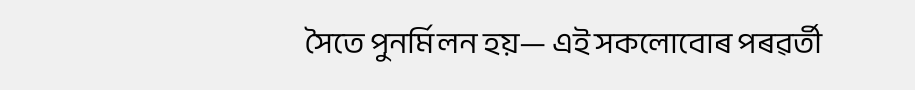সৈতে পুনৰ্মিলন হয়— এই সকলোবোৰ পৰৱৰ্তী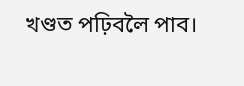খণ্ডত পঢ়িবলৈ পাব।